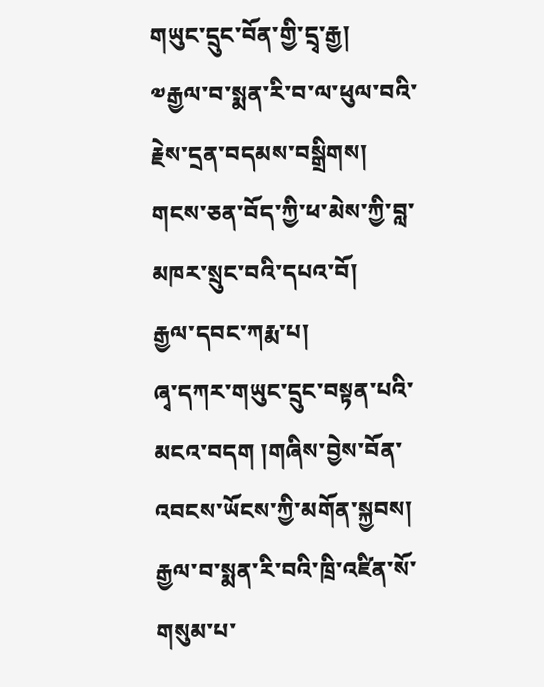གཡུང་དྲུང་བོན་གྱི་དྲྭ་རྒྱ།
༧རྒྱལ་བ་སྨན་རི་བ་ལ་ཕུལ་བའི་རྗེས་དྲན་བདམས་བསྒྲིགས།
གངས་ཅན་བོད་ཀྱི་ཕ་མེས་ཀྱི་བླ་མཁར་སྲུང་བའི་དཔའ་བོ།
རྒྱལ་དབང་ཀརྨ་པ།
ཞྭ་དཀར་གཡུང་དྲུང་བསྟན་པའི་མངའ་བདག །གཞིས་བྱེས་བོན་འབངས་ཡོངས་ཀྱི་མགོན་སྐྱབས། རྒྱལ་བ་སྨན་རི་བའི་ཁྲི་འཛིན་སོ་གསུམ་པ་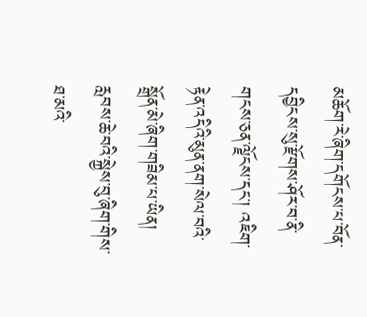མཆོག་རེ་ཞིག་དགོངས་པ་བོན་དབྱིངས་སུ་རྫོགས་ཤོར་བ་ནི་གངས་ཅན་ལྗོངས་དང་། འཇིག་རྟེན་འདིའི་མུན་ནག་སེལ་བའི་སྒྲོན་མེ་ཞིག་གཟིམ་པ་ཡིན།
རླབས་ཆེ་བའི་སྐྱེས་བུ་ཞིག་གིས་ཐ་མའི་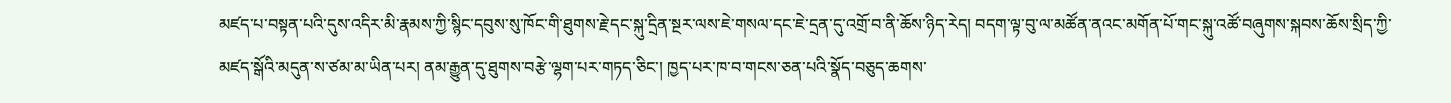མཛད་པ་བསྟན་པའི་དུས་འདིར་མི་རྣམས་ཀྱི་སྙིང་དབུས་སུ་ཁོང་གི་ཐུགས་རྗེ་དང་སྐུ་དྲིན་སྔར་ལས་ཇེ་གསལ་དང་ཇེ་དྲན་དུ་འགྲོ་བ་ནི་ཆོས་ཉིད་རེད། བདག་ལྟ་བུ་ལ་མཚོན་ནའང་མགོན་པོ་གང་སྐུ་འཚོ་བཞུགས་སྐབས་ཆོས་སྲིད་ཀྱི་མཛད་སྒོའི་མདུན་ས་ཙམ་མ་ཡིན་པར། ནམ་རྒྱུན་དུ་ཐུགས་བརྩེ་ལྷག་པར་གཏད་ཅིང་། ཁྱད་པར་ཁ་བ་གངས་ཅན་པའི་སྣོད་བཅུད་ཆགས་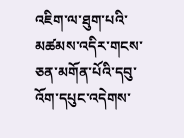འཇིག་ལ་ཐུག་པའི་མཚམས་འདིར་གངས་ཅན་མགོན་པོའི་དབུ་འོག་དཔུང་འདེགས་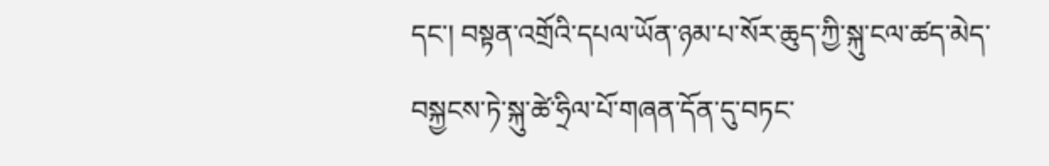དང་། བསྟན་འགྲོའི་དཔལ་ཡོན་ཉམ་པ་སོར་ཆུད་ཀྱི་སྐུ་ངལ་ཚད་མེད་བསྐྱངས་ཏེ་སྐུ་ཚེ་ཧྲིལ་པོ་གཞན་དོན་དུ་བཏང་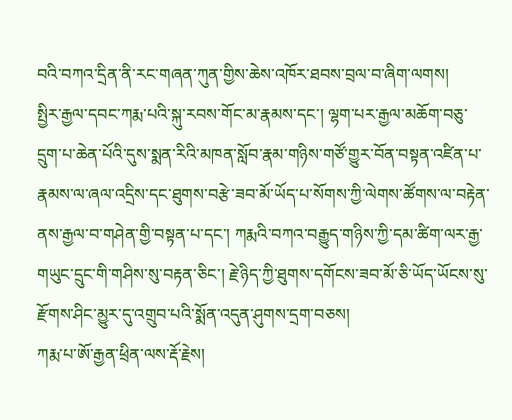བའི་བཀའ་དྲིན་ནི་རང་གཞན་ཀུན་གྱིས་ཆེས་འཁོར་ཐབས་བྲལ་བ་ཞིག་ལགས།
སྤྱིར་རྒྱལ་དབང་ཀརྨ་པའི་སྐུ་རབས་གོང་མ་རྣམས་དང་། ལྷག་པར་རྒྱལ་མཆོག་བཅུ་དྲུག་པ་ཆེན་པོའི་དུས་སྨན་རིའི་མཁན་སློབ་རྣམ་གཉིས་གཙོ་གྱུར་བོན་བསྟན་འཛིན་པ་རྣམས་ལ་ཞལ་འདྲིས་དང་ཐུགས་བརྩེ་ཟབ་མོ་ཡོད་པ་སོགས་ཀྱི་ལེགས་ཚོགས་ལ་བརྟེན་ནས་རྒྱལ་བ་གཤེན་གྱི་བསྟན་པ་དང་། ཀརྨའི་བཀའ་བརྒྱུད་གཉིས་ཀྱི་དམ་ཚིག་ལར་རྒྱ་གཡུང་དྲུང་གི་གཤིས་སུ་བརྟན་ཅིང་། རྗེ་ཉིད་ཀྱི་ཐུགས་དགོངས་ཟབ་མོ་ཅི་ཡོད་ཡོངས་སུ་རྫོགས་ཤིང་མྱུར་དུ་འགྲུབ་པའི་སྨོན་འདུན་ཤུགས་དྲག་བཅས།
ཀརྨ་པ་ཨོ་རྒྱན་ཕྲིན་ལས་རྡོ་རྗེས།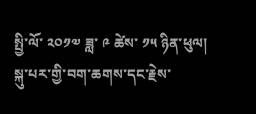སྤྱི་ལོ་ ༢༠༡༧ ཟླ་ ༩ ཚེས་ ༡༥ ཉིན་ཕུལ།
སྐུ་པར་གྱི་བག་ཆགས་དང་རྗེས་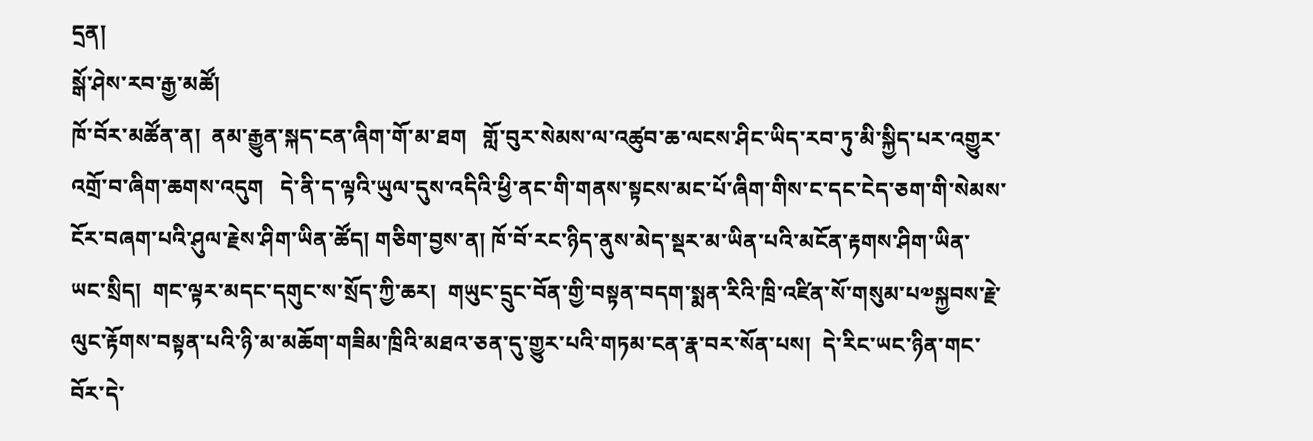དྲན།
སྒོ་ཤེས་རབ་རྒྱ་མཚོ།
ཁོ་བོར་མཚོན་ན།  ནམ་རྒྱུན་སྐད་ངན་ཞིག་གོ་མ་ཐག   གློ་བུར་སེམས་ལ་འཚུབ་ཆ་ལངས་ཤིང་ཡིད་རབ་ཏུ་མི་སྐྱིད་པར་འགྱུར་འགྲོ་བ་ཞིག་ཆགས་འདུག   དེ་ནི་ད་ལྟའི་ཡུལ་དུས་འདིའི་ཕྱི་ནང་གི་གནས་སྟངས་མང་པོ་ཞིག་གིས་ང་དང་ངེད་ཅག་གི་སེམས་ངོར་བཞག་པའི་ཤུལ་རྗེས་ཤིག་ཡིན་ཚོད། གཅིག་བྱས་ན། ཁོ་བོ་རང་ཉིད་ནུས་མེད་སྡར་མ་ཡིན་པའི་མངོན་རྟགས་ཤིག་ཡིན་ཡང་སྲིད།  གང་ལྟར་མདང་དགུང་ས་སྲོད་ཀྱི་ཆར།  གཡུང་དྲུང་བོན་གྱི་བསྟན་བདག་སྨན་རིའི་ཁྲི་འཛིན་སོ་གསུམ་པ༧སྐྱབས་རྗེ་ལུང་རྟོགས་བསྟན་པའི་ཉི་མ་མཆོག་གཟིམ་ཁྲིའི་མཐའ་ཅན་དུ་གྱུར་པའི་གཏམ་ངན་རྣ་བར་སོན་པས།  དེ་རིང་ཡང་ཉིན་གང་བོར་དེ་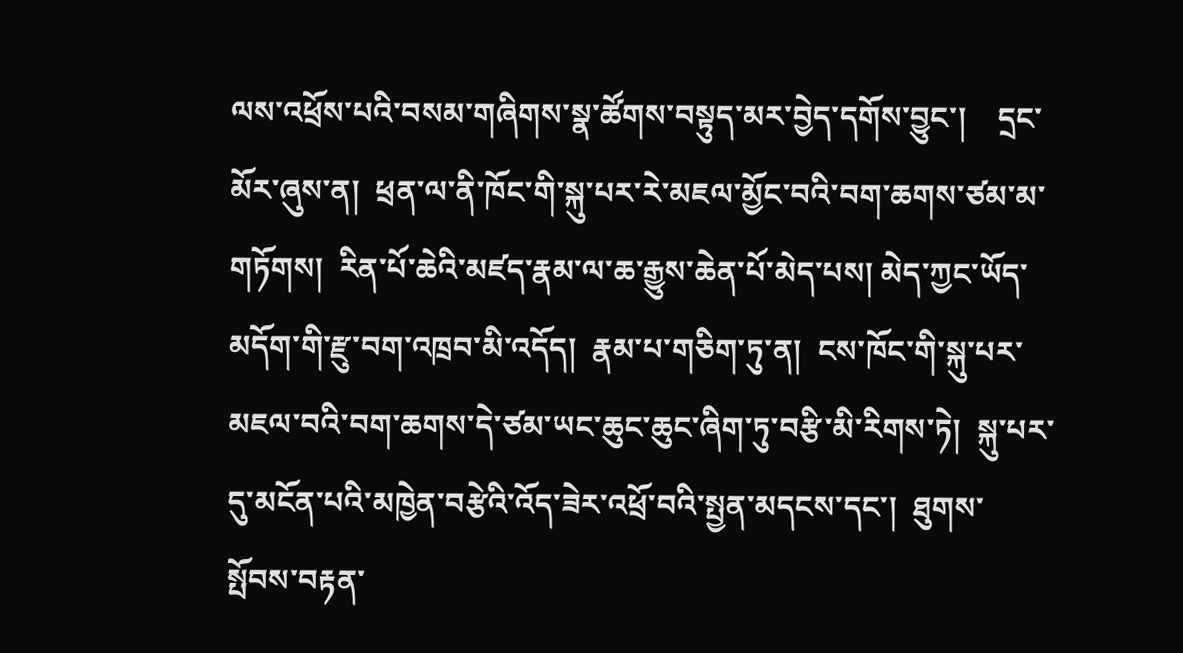ལས་འཕྲོས་པའི་བསམ་གཞིགས་སྣ་ཚོགས་བསྟུད་མར་བྱེད་དགོས་བྱུང་།    དྲང་མོར་ཞུས་ན།  ཕྲན་ལ་ནི་ཁོང་གི་སྐུ་པར་རེ་མཇལ་མྱོང་བའི་བག་ཆགས་ཙམ་མ་གཏོགས།  རིན་པོ་ཆེའི་མཛད་རྣམ་ལ་ཆ་རྒྱུས་ཆེན་པོ་མེད་པས། མེད་ཀྱང་ཡོད་མདོག་གི་རྫུ་བག་འཁྲབ་མི་འདོད།  རྣམ་པ་གཅིག་ཏུ་ན།  ངས་ཁོང་གི་སྐུ་པར་མཇལ་བའི་བག་ཆགས་དེ་ཙམ་ཡང་ཆུང་ཆུང་ཞིག་ཏུ་བརྩི་མི་རིགས་ཏེ།  སྐུ་པར་དུ་མངོན་པའི་མཁྱེན་བརྩེའི་འོད་ཟེར་འཕྲོ་བའི་སྤྱན་མདངས་དང་།  ཐུགས་སྤོབས་བརྟན་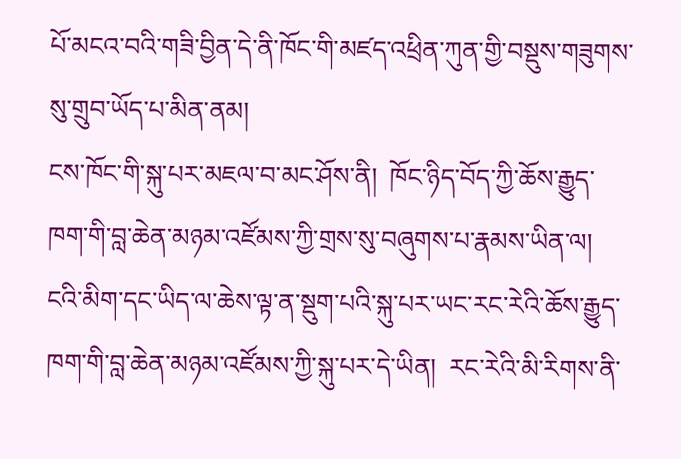པོ་མངའ་བའི་གཟི་བྱིན་དེ་ནི་ཁོང་གི་མཛད་འཕྲིན་ཀུན་གྱི་བསྡུས་གཟུགས་སུ་གྲུབ་ཡོད་པ་མིན་ནམ།
ངས་ཁོང་གི་སྐུ་པར་མཇལ་བ་མང་ཤོས་ནི།  ཁོང་ཉིད་བོད་ཀྱི་ཆོས་རྒྱུད་ཁག་གི་བླ་ཆེན་མཉམ་འཛོམས་ཀྱི་གྲས་སུ་བཞུགས་པ་རྣམས་ཡིན་ལ།  ངའི་མིག་དང་ཡིད་ལ་ཆེས་ལྟ་ན་སྡུག་པའི་སྐུ་པར་ཡང་རང་རེའི་ཆོས་རྒྱུད་ཁག་གི་བླ་ཆེན་མཉམ་འཛོམས་ཀྱི་སྐུ་པར་དེ་ཡིན།  རང་རེའི་མི་རིགས་ནི་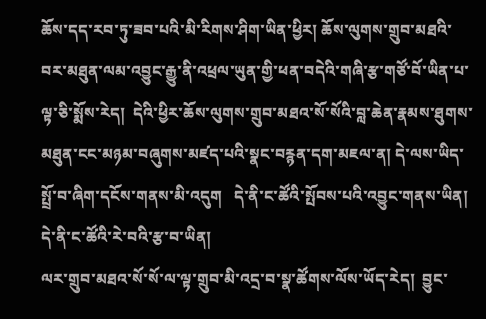ཆོས་དད་རབ་ཏུ་ཟབ་པའི་མི་རིགས་ཤིག་ཡིན་ཕྱིར། ཆོས་ལུགས་གྲུབ་མཐའི་བར་མཐུན་ལམ་འབྱུང་རྒྱུ་ནི་འཕྲལ་ཡུན་གྱི་ཕན་བདེའི་གཞི་རྩ་གཙོ་བོ་ཡིན་པ་ལྟ་ཅི་སྨོས་རེད།  དེའི་ཕྱིར་ཆོས་ལུགས་གྲུབ་མཐའ་སོ་སོའི་བླ་ཆེན་རྣམས་ཐུགས་མཐུན་ངང་མཉམ་བཞུགས་མཛད་པའི་སྣང་བརྙན་དག་མཇལ་ན། དེ་ལས་ཡིད་སྤྲོ་བ་ཞིག་དངོས་གནས་མི་འདུག   དེ་ནི་ང་ཚོའི་སྤོབས་པའི་འབྱུང་གནས་ཡིན།    དེ་ནི་ང་ཚོའི་རེ་བའི་རྩ་བ་ཡིན།
ལར་གྲུབ་མཐའ་སོ་སོ་ལ་ལྟ་གྲུབ་མི་འདྲ་བ་སྣ་ཚོགས་ལོས་ཡོད་རེད།  བྱུང་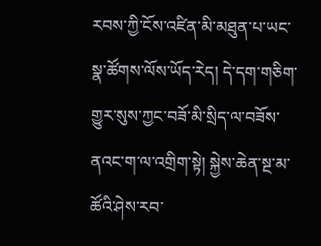རབས་ཀྱི་ངོས་འཛིན་མི་མཐུན་པ་ཡང་སྣ་ཚོགས་ལོས་ཡོད་རེད། དེ་དག་གཅིག་གྱུར་སུས་ཀྱང་བཟོ་མི་སྲིད་ལ་བཟོས་ནའང་ག་ལ་འགྲིག་སྟེ། སྐྱེས་ཆེན་སྔ་མ་ཚོའི་ཤེས་རབ་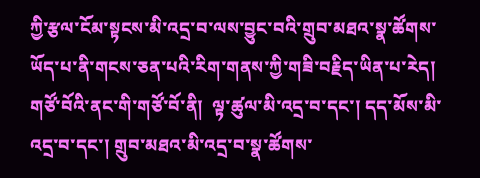ཀྱི་རྩལ་ངོམ་སྟངས་མི་འདྲ་བ་ལས་བྱུང་བའི་གྲུབ་མཐའ་སྣ་ཚོགས་ཡོད་པ་ནི་གངས་ཅན་པའི་རིག་གནས་ཀྱི་གཟི་བརྗིད་ཡིན་པ་རེད། གཙོ་བོའི་ནང་གི་གཙོ་བོ་ནི།  ལྟ་ཚུལ་མི་འདྲ་བ་དང་། དད་མོས་མི་འདྲ་བ་དང་། གྲུབ་མཐའ་མི་འདྲ་བ་སྣ་ཚོགས་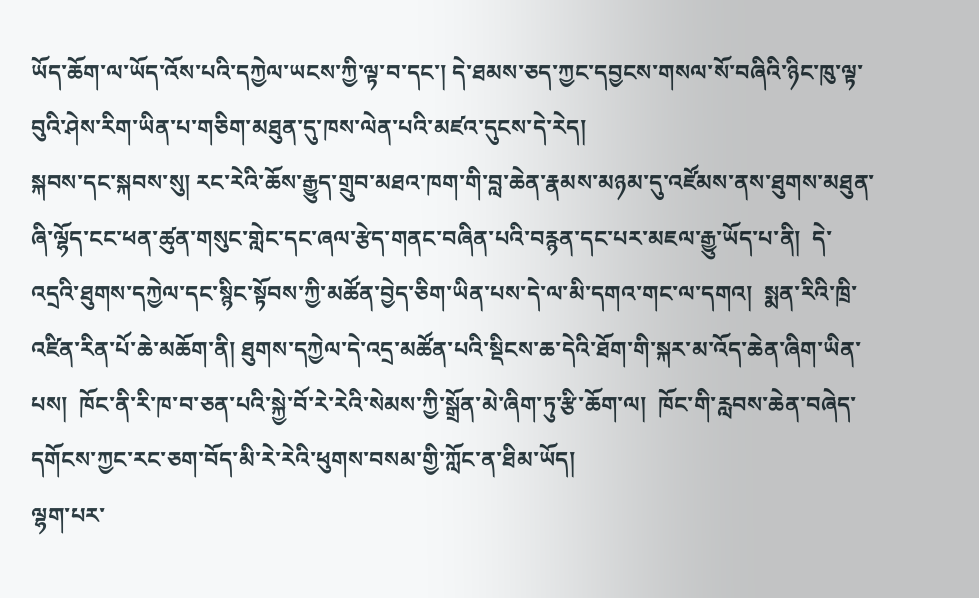ཡོད་ཆོག་ལ་ཡོད་འོས་པའི་དཀྱེལ་ཡངས་ཀྱི་ལྟ་བ་དང་། དེ་ཐམས་ཅད་ཀྱང་དབྱངས་གསལ་སོ་བཞིའི་ཉིང་ཁུ་ལྟ་བུའི་ཤེས་རིག་ཡིན་པ་གཅིག་མཐུན་དུ་ཁས་ལེན་པའི་མཛའ་དུངས་དེ་རེད།
སྐབས་དང་སྐབས་སུ། རང་རེའི་ཆོས་རྒྱུད་གྲུབ་མཐའ་ཁག་གི་བླ་ཆེན་རྣམས་མཉམ་དུ་འཛོམས་ནས་ཐུགས་མཐུན་ཞི་ལྷོད་ངང་ཕན་ཚུན་གསུང་གླེང་དང་ཞལ་རྩེད་གནང་བཞིན་པའི་བརྙན་དང་པར་མཇལ་རྒྱུ་ཡོད་པ་ནི།  དེ་འདྲའི་ཐུགས་དཀྱེལ་དང་སྙིང་སྟོབས་ཀྱི་མཚོན་བྱེད་ཅིག་ཡིན་པས་དེ་ལ་མི་དགའ་གང་ལ་དགའ།  སྨན་རིའི་ཁྲི་འཛིན་རིན་པོ་ཆེ་མཆོག་ནི། ཐུགས་དཀྱེལ་དེ་འདྲ་མཚོན་པའི་སྡིངས་ཆ་དེའི་ཐོག་གི་སྐར་མ་འོད་ཆེན་ཞིག་ཡིན་པས།  ཁོང་ནི་རི་ཁ་བ་ཅན་པའི་སྐྱེ་བོ་རེ་རེའི་སེམས་ཀྱི་སྒྲོན་མེ་ཞིག་ཏུ་རྩི་ཆོག་ལ།  ཁོང་གི་རླབས་ཆེན་བཞེད་དགོངས་ཀྱང་རང་ཅག་བོད་མི་རེ་རེའི་ཕུགས་བསམ་གྱི་ཀློང་ན་ཐིམ་ཡོད།
ལྷག་པར་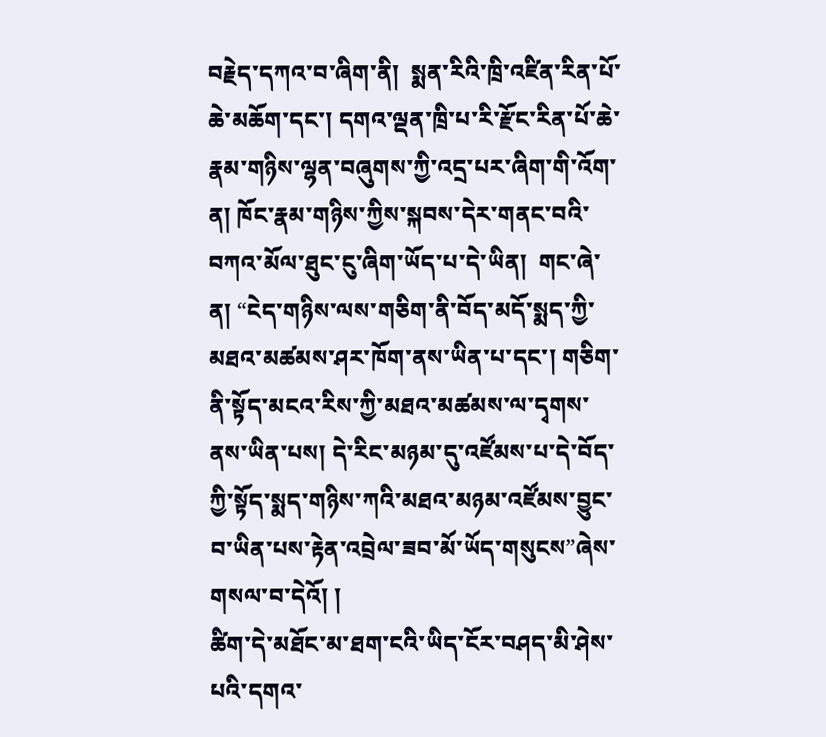བརྗེད་དཀའ་བ་ཞིག་ནི།  སྨན་རིའི་ཁྲི་འཛིན་རིན་པོ་ཆེ་མཆོག་དང་། དགའ་ལྡན་ཁྲི་པ་རི་རྫོང་རིན་པོ་ཆེ་རྣམ་གཉིས་ལྷན་བཞུགས་ཀྱི་འདྲ་པར་ཞིག་གི་འོག་ན། ཁོང་རྣམ་གཉིས་ཀྱིས་སྐབས་དེར་གནང་བའི་བཀའ་མོལ་ཐུང་ངུ་ཞིག་ཡོད་པ་དེ་ཡིན།  གང་ཞེ་ན། “ངེད་གཉིས་ལས་གཅིག་ནི་བོད་མདོ་སྨད་ཀྱི་མཐའ་མཚམས་ཤར་ཁོག་ནས་ཡིན་པ་དང་། གཅིག་ནི་སྟོད་མངའ་རིས་ཀྱི་མཐའ་མཚམས་ལ་དྭགས་ནས་ཡིན་པས། དེ་རིང་མཉམ་དུ་འཛོམས་པ་དེ་བོད་ཀྱི་སྟོད་སྨད་གཉིས་ཀའི་མཐའ་མཉམ་འཛོམས་བྱུང་བ་ཡིན་པས་རྟེན་འབྲེལ་ཟབ་མོ་ཡོད་གསུངས”ཞེས་གསལ་བ་དེའོ། །
ཚིག་དེ་མཐོང་མ་ཐག་ངའི་ཡིད་ངོར་བཤད་མི་ཤེས་པའི་དགའ་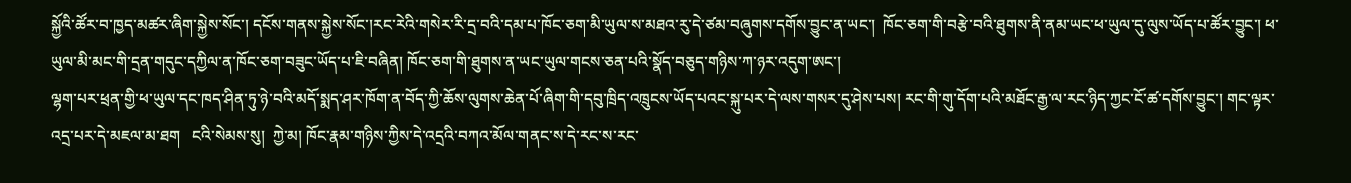སྐྱོའི་ཚོར་བ་ཁྱད་མཚར་ཞིག་སྐྱེས་སོང་། དངོས་གནས་སྐྱེས་སོང་།རང་རེའི་གསེར་རི་དྲ་བའི་དམ་པ་ཁོང་ཅག་མི་ཡུལ་ས་མཐའ་རུ་དེ་ཙམ་བཞུགས་དགོས་བྱུང་ན་ཡང་།  ཁོང་ཅག་གི་བརྩེ་བའི་ཐུགས་ནི་ནམ་ཡང་ཕ་ཡུལ་དུ་ལུས་ཡོད་པ་ཚོར་བྱུང་། ཕ་ཡུལ་མི་མང་གི་དྲན་གདུང་དཀྱིལ་ན་ཁོང་ཅག་བཟུང་ཡོད་པ་ཇི་བཞིན། ཁོང་ཅག་གི་ཐུགས་ན་ཡང་ཡུལ་གངས་ཅན་པའི་སྣོད་བཅུད་གཉིས་ཀ་ཉར་འདུག་ཨང་།
ལྷག་པར་ཕྲན་གྱི་ཕ་ཡུལ་དང་ཁད་ཤིན་ཏུ་ཉེ་བའི་མདོ་སྨད་ཤར་ཁོག་ན་བོད་ཀྱི་ཆོས་ལུགས་ཆེན་པོ་ཞིག་གི་དབུ་ཁྲིད་འཁྲུངས་ཡོད་པའང་སྐུ་པར་དེ་ལས་གསར་དུ་ཤེས་པས། རང་གི་གུ་དོག་པའི་མཐོང་རྒྱ་ལ་རང་ཉིད་ཀྱང་ངོ་ཚ་དགོས་བྱུང་། གང་ལྟར་འདྲ་པར་དེ་མཇལ་མ་ཐག   ངའི་སེམས་སུ།  ཀྱེ་མ། ཁོང་རྣམ་གཉིས་ཀྱིས་དེ་འདྲའི་བཀའ་མོལ་གནང་ས་དེ་རང་ས་རང་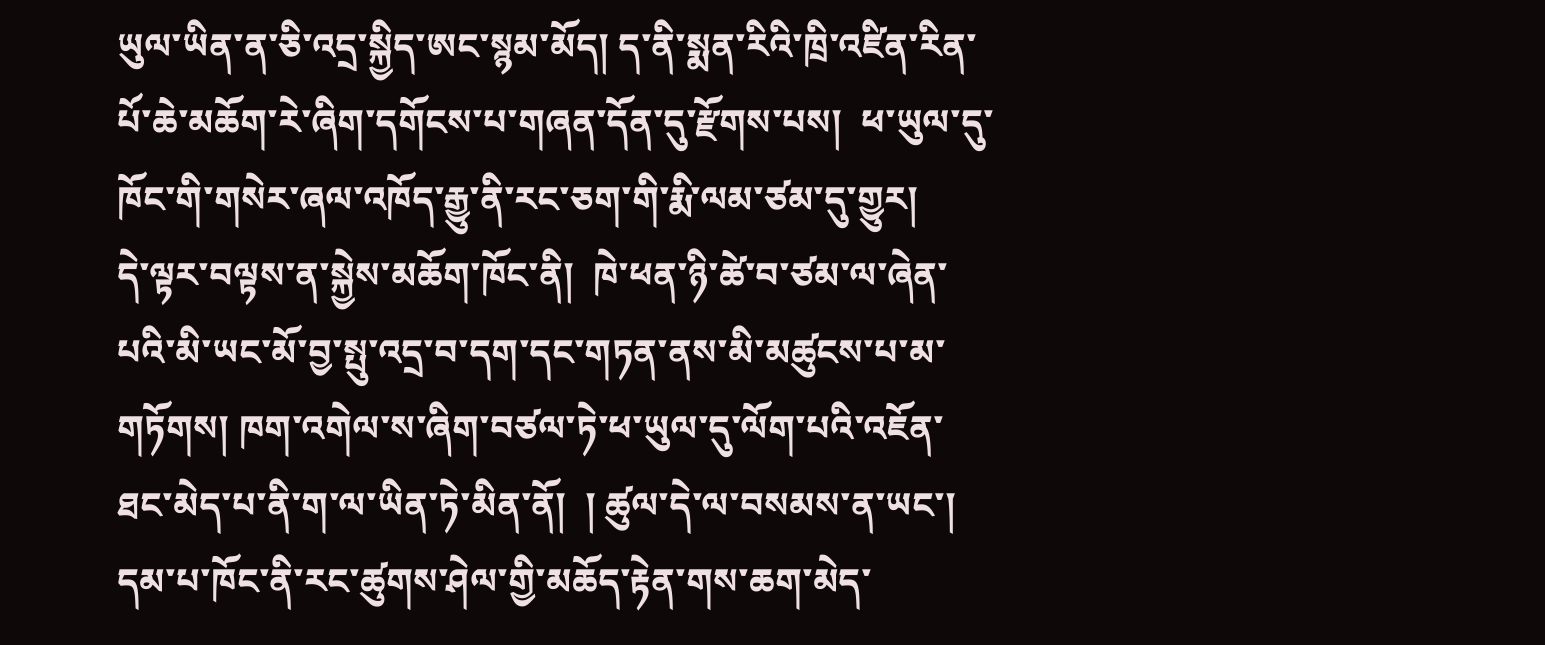ཡུལ་ཡིན་ན་ཅི་འདྲ་སྐྱིད་ཨང་སྙམ་མོད། ད་ནི་སྨན་རིའི་ཁྲི་འཛིན་རིན་པོ་ཆེ་མཆོག་རེ་ཞིག་དགོངས་པ་གཞན་དོན་དུ་རྫོགས་པས།  ཕ་ཡུལ་དུ་ཁོང་གི་གསེར་ཞལ་འཁོད་རྒྱུ་ནི་རང་ཅག་གི་རྨི་ལམ་ཙམ་དུ་གྱུར།
དེ་ལྟར་བལྟས་ན་སྐྱེས་མཆོག་ཁོང་ནི།  ཁེ་ཕན་ཉི་ཚེ་བ་ཙམ་ལ་ཞེན་པའི་མི་ཡང་མོ་བྱ་སྤུ་འདྲ་བ་དག་དང་གཏན་ནས་མི་མཚུངས་པ་མ་གཏོགས། ཁག་འགེལ་ས་ཞིག་བཙལ་ཏེ་ཕ་ཡུལ་དུ་ལོག་པའི་འཇོན་ཐང་མེད་པ་ནི་ག་ལ་ཡིན་ཏེ་མིན་ནོ།  ། ཚུལ་དེ་ལ་བསམས་ན་ཡང་། དམ་པ་ཁོང་ནི་རང་ཚུགས་ཤེལ་གྱི་མཆོད་རྟེན་གས་ཆག་མེད་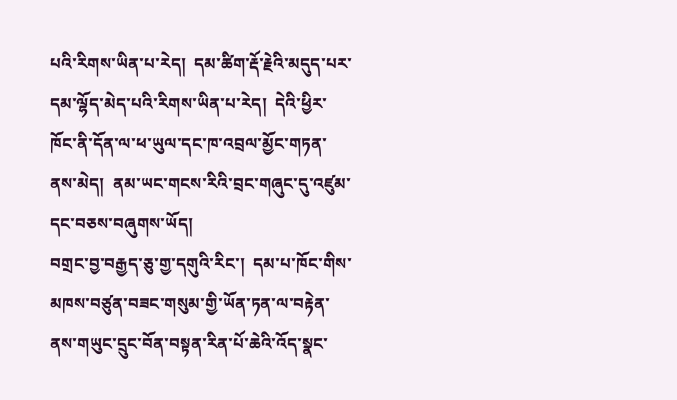པའི་རིགས་ཡིན་པ་རེད།  དམ་ཚིག་རྡོ་རྗེའི་མདུད་པར་དམ་ལྷོད་མེད་པའི་རིགས་ཡིན་པ་རེད།  དེའི་ཕྱིར་ཁོང་ནི་དོན་ལ་ཕ་ཡུལ་དང་ཁ་འབྲལ་མྱོང་གཏན་ནས་མེད།  ནམ་ཡང་གངས་རིའི་བྲང་གཞུང་དུ་འཛུམ་དང་བཅས་བཞུགས་ཡོད།
བགྲང་བྱ་བརྒྱད་ཅུ་གྱ་དགུའི་རིང་།  དམ་པ་ཁོང་གིས་མཁས་བཙུན་བཟང་གསུམ་གྱི་ཡོན་ཏན་ལ་བརྟེན་ནས་གཡུང་དྲུང་བོན་བསྟན་རིན་པོ་ཆེའི་འོད་སྣང་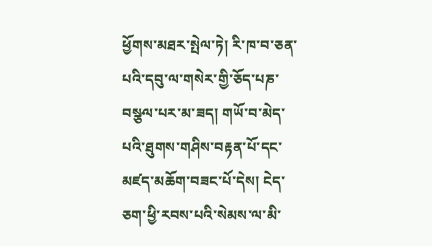ཕྱོགས་མཐར་སྤེལ་ཏེ། རི་ཁ་བ་ཅན་པའི་དབུ་ལ་གསེར་གྱི་ཅོད་པཎ་བསྩལ་པར་མ་ཟད། གཡོ་བ་མེད་པའི་ཐུགས་གཤིས་བརྟན་པོ་དང་མཛད་མཆོག་བཟང་པོ་དེས། ངེད་ཅག་ཕྱི་རབས་པའི་སེམས་ལ་མི་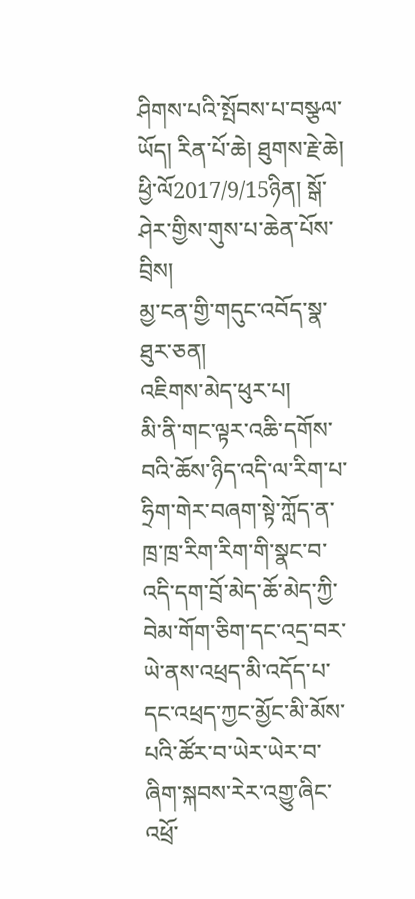ཤིགས་པའི་སྤོབས་པ་བསྩལ་ཡོད། རིན་པོ་ཆེ། ཐུགས་རྗེ་ཆེ།
ཕྱི་ལོ2017/9/15ཉིན། སྒོ་ཤེར་གྱིས་གུས་པ་ཆེན་པོས་བྲིས།
མྱ་ངན་གྱི་གདུང་འབོད་སྣ་ཐུར་ཅན།
འཇིགས་མེད་ཕུར་པ།
མི་ནི་གང་ལྟར་འཆི་དགོས་བའི་ཆོས་ཉིད་འདི་ལ་རིག་པ་ཧྲིག་གེར་བཞག་སྟེ་ཀློད་ན་ཁྲ་ཁྲ་རིག་རིག་གི་སྣང་བ་འདི་དག་བྲོ་མེད་ཆོ་མེད་ཀྱི་བེམ་གོག་ཅིག་དང་འདྲ་བར་ཡེ་ནས་འཕྲད་མི་འདོད་པ་དང་འཕྲད་ཀྱང་མྱོང་མི་མོས་པའི་ཚོར་བ་ཡེར་ཡེར་བ་ཞིག་སྐབས་རེར་འགྱུ་ཞིང་འཕྲོ་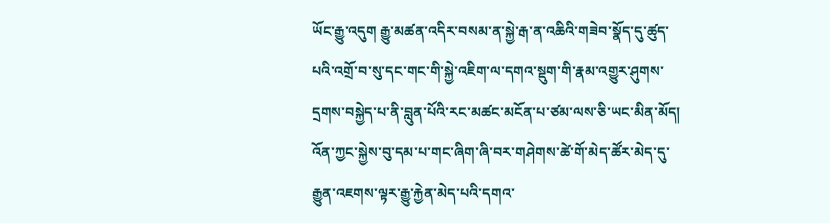ཡོང་རྒྱུ་འདུག རྒྱུ་མཚན་འདིར་བསམ་ན་སྐྱེ་རྒ་ན་འཆིའི་གཟེབ་སྣོད་དུ་ཚུད་པའི་འགྲོ་བ་སུ་དང་གང་གི་སྐྱེ་འཇིག་ལ་དགའ་སྡུག་གི་རྣམ་འགྱུར་ཤུགས་དྲགས་བསྐྱེད་པ་ནི་བླུན་པོའི་རང་མཚང་མངོན་པ་ཙམ་ལས་ཅི་ཡང་མིན་མོད། འོན་ཀྱང་སྐྱེས་བུ་དམ་པ་གང་ཞིག་ཞི་བར་གཤེགས་ཚེ་གོ་མེད་ཚོར་མེད་དུ་རྒྱུན་འཇགས་ལྟར་རྒྱུ་རྐྱེན་མེད་པའི་དགའ་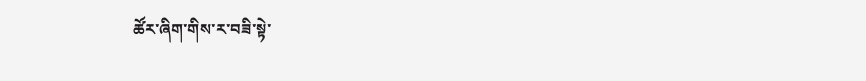ཚོར་ཞིག་གིས་ར་བཟི་སྟེ་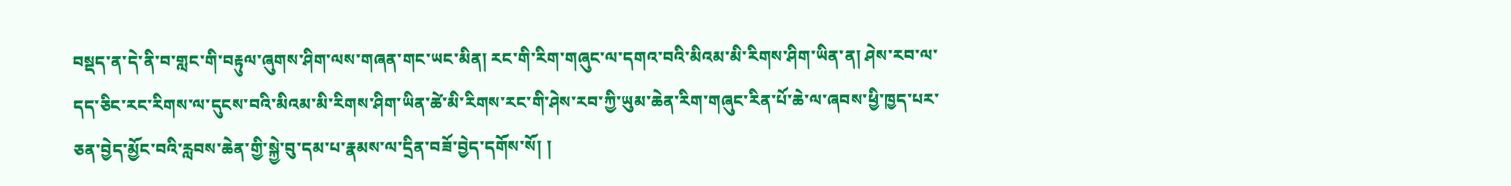བསྡད་ན་དེ་ནི་བ་གླང་གི་བརྟུལ་ཞུགས་ཤིག་ལས་གཞན་གང་ཡང་མིན། རང་གི་རིག་གཞུང་ལ་དགའ་བའི་མིའམ་མི་རིགས་ཤིག་ཡིན་ན། ཤེས་རབ་ལ་དད་ཅིང་རང་རིགས་ལ་དུངས་བའི་མིའམ་མི་རིགས་ཤིག་ཡིན་ཚེ་མི་རིགས་རང་གི་ཤེས་རབ་ཀྱི་ཡུམ་ཆེན་རིག་གཞུང་རིན་པོ་ཆེ་ལ་ཞབས་ཕྱི་ཁྱད་པར་ཅན་བྱེད་མྱོང་བའི་རླབས་ཆེན་གྱི་སྐྱེ་བུ་དམ་པ་རྣམས་ལ་དྲིན་བཟོ་བྱེད་དགོས་སོ། །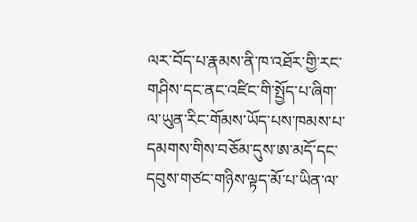ལར་བོད་པ་རྣམས་ནི་ཁ་འཐོར་གྱི་རང་གཤིས་དང་ནང་འཛིང་གི་སྤྱོད་པ་ཞིག་ལ་ཡུན་རིང་གོམས་ཡོད་པས་ཁམས་པ་དམགས་གིས་བཅོམ་དུས་ཨ་མདོ་དང་དབུས་གཙང་གཉིས་ལྟད་མོ་པ་ཡིན་ལ་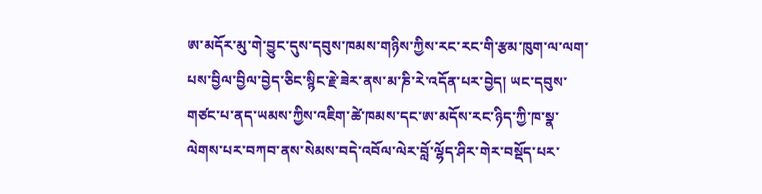ཨ་མདོར་མུ་གེ་བྱུང་དུས་དབུས་ཁམས་གཉིས་ཀྱིས་རང་རང་གི་རྩམ་ཁུག་ལ་ལག་པས་བྱིལ་བྱིལ་བྱེད་ཅིང་སྙིང་རྗེ་ཟེར་ནས་མ་ཎི་རེ་འདོན་པར་བྱེད། ཡང་དབུས་གཙང་པ་ནད་ཡམས་ཀྱིས་འཇིག་ཚེ་ཁམས་དང་ཨ་མདོས་རང་ཉིད་ཀྱི་ཁ་སྣ་ལེགས་པར་བཀབ་ནས་སེམས་བདེ་འབོལ་ལེར་བློ་ལྷོད་ཤིར་གེར་བསྡོད་པར་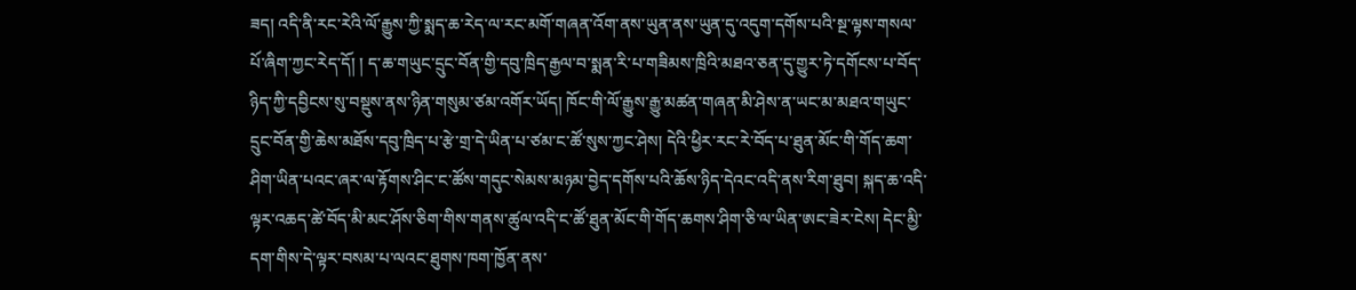ཟད། འདི་ནི་རང་རེའི་ལོ་རྒྱུས་ཀྱི་སྨད་ཆ་རེད་ལ་རང་མགོ་གཞན་འོག་ནས་ཡུན་ནས་ཡུན་དུ་འདུག་དགོས་པའི་སྔ་ལྟས་གསལ་པོ་ཞིག་ཀྱང་རེད་དོ། ། ད་ཆ་གཡུང་དྲུང་བོན་གྱི་དབུ་ཁྲིད་རྒྱལ་བ་སྨན་རི་པ་གཟིམས་ཁྲིའི་མཐའ་ཅན་དུ་གྱུར་ཏེ་དགོངས་པ་བོད་ཉིད་ཀྱི་དབྱིངས་སུ་བསྡུས་ནས་ཉིན་གསུམ་ཙམ་འགོར་ཡོད། ཁོང་གི་ལོ་རྒྱུས་རྒྱུ་མཚན་གཞན་མི་ཤེས་ན་ཡང་མ་མཐའ་གཡུང་དྲུང་བོན་གྱི་ཆེས་མཐོས་དབུ་ཁྲིད་པ་རྩེ་གྲ་དེ་ཡིན་པ་ཙམ་ང་ཚོ་སུས་ཀྱང་ཤེས། དེའི་ཕྱིར་རང་རེ་བོད་པ་ཐུན་མོང་གི་གོད་ཆག་ཤིག་ཡིན་པའང་ཞར་ལ་རྟོགས་ཤིང་ང་ཚོས་གདུང་སེམས་མཉམ་བྱེད་དགོས་པའི་ཆོས་ཉིད་དེའང་འདི་ནས་རིག་ཐུབ། སྐད་ཆ་འདི་ལྟར་འཆད་ཚེ་བོད་མི་མང་ཤོས་ཅིག་གིས་གནས་ཚུལ་འདི་ང་ཚོ་ཐུན་མོང་གི་གོད་ཆགས་ཤིག་ཅི་ལ་ཡིན་ཨང་ཟེར་ངེས། དེང་མྱི་དག་གིས་དེ་ལྟར་བསམ་པ་ལའང་ཐུགས་ཁག་ཁྱོན་ནས་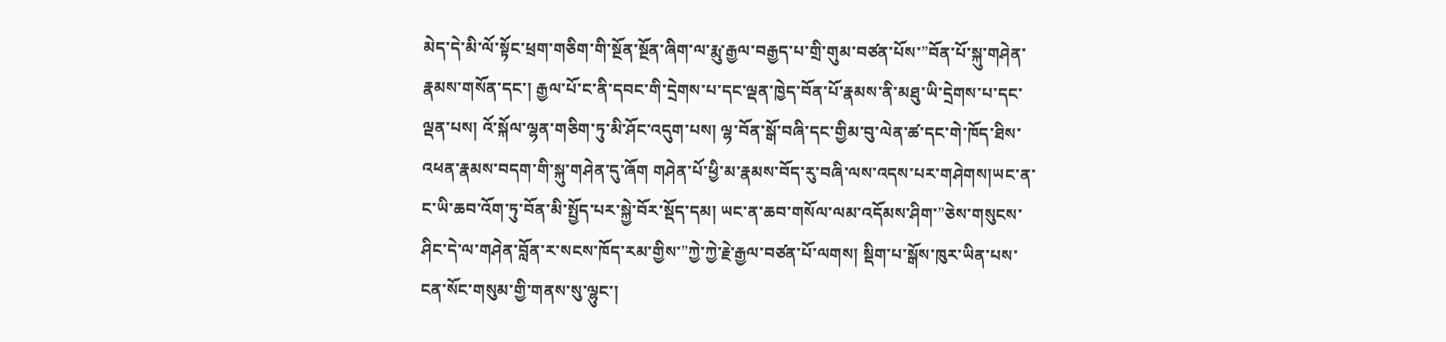མེད་དེ་མི་ལོ་སྟོང་ཕྲག་གཅིག་གི་སྔོན་སྔོན་ཞིག་ལ་རྨུ་རྒྱལ་བརྒྱད་པ་གྲི་གུམ་བཙན་པོས་”བོན་པོ་སྐུ་གཤེན་རྣམས་གསོན་དང་། རྒྱལ་པོ་ང་ནི་དབང་གི་དྲེགས་པ་དང་ལྡན་ཁྱེད་བོན་པོ་རྣམས་ནི་མཐུ་ཡི་དྲེགས་པ་དང་ལྡན་པས། འོ་སྐོལ་ལྷན་གཅིག་ཏུ་མི་ཤོང་འདུག་པས། ལྷ་བོན་སྒོ་བཞི་དང་གྱིམ་བུ་ལེན་ཚ་དང་གེ་ཁོད་ཐིས་འཕན་རྣམས་བདག་གི་སྐུ་གཤེན་དུ་ཞོག གཤེན་པོ་ཕྱི་མ་རྣམས་བོད་རུ་བཞི་ལས་འདས་པར་གཤེགས།ཡང་ན་ང་ཡི་ཆབ་འོག་ཏུ་བོན་མི་སྤྱོད་པར་སྐྱེ་བོར་སྡོད་དམ། ཡང་ན་ཆབ་གསོལ་ལམ་འདོམས་ཤིག་”ཅེས་གསུངས་ཤིང་དེ་ལ་གཤེན་བློན་ར་སངས་ཁོད་རམ་གྱིས་”ཀྱེ་ཀྱེ་རྗེ་རྒྱལ་བཙན་པོ་ལགས། སྡིག་པ་སྒོས་ཁུར་ཡིན་པས་ངན་སོང་གསུམ་གྱི་གནས་སུ་ལྷུང་།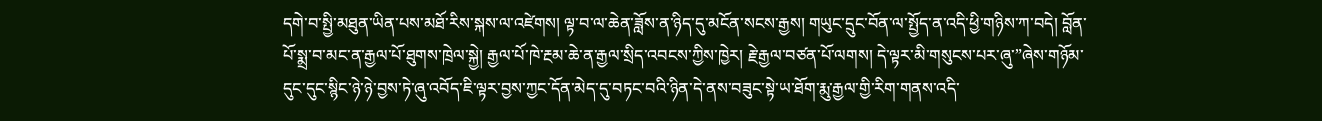དགེ་བ་སྤྱི་མཐུན་ཡིན་པས་མཐོ་རིས་སྐས་ལ་འཛེགས། ལྟ་བ་ལ་ཆེན་ཟློས་ན་ཉིད་དུ་མངོན་སངས་རྒྱས། གཡུང་དྲུང་བོན་ལ་སྤྱོད་ན་འདི་ཕྱི་གཉིས་ཀ་བདེ། བློན་པོ་སྨྲ་བ་མང་ན་རྒྱལ་པོ་ཐུགས་ཁྲེལ་སྐྱེ། རྒྱལ་པོ་ཁེ་རྔམ་ཆེ་ན་རྒྱལ་སྲིད་འབངས་ཀྱིས་ཁྱེར། རྗེ་རྒྱལ་བཙན་པོ་ལགས། དེ་ལྟར་མི་གསུངས་པར་ཞུ་”ཞེས་གཉོམ་དུང་དུང་སྙིང་ཉེ་ཉེ་བྱས་ཏེ་ཞུ་འབོད་ཇི་ལྟར་བྱས་ཀྱང་དོན་མེད་དུ་བཏང་བའི་ཉིན་དེ་ནས་བཟུང་སྟེ་ཡ་ཐོག་རྨུ་རྒྱལ་གྱི་རིག་གནས་འདི་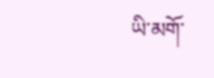ཡི་མགོ་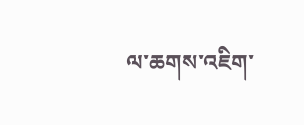ལ་ཆགས་འཇིག་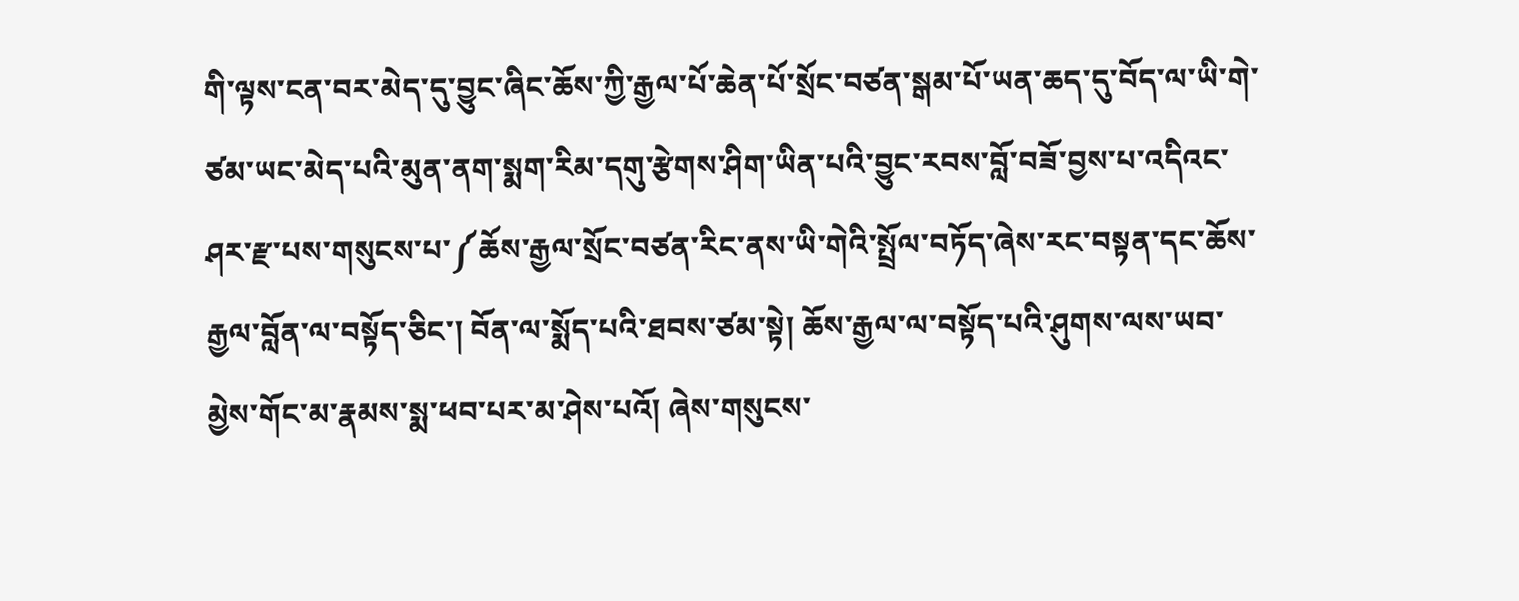གི་ལྟས་ངན་བར་མེད་དུ་བྱུང་ཞིང་ཆོས་ཀྱི་རྒྱལ་པོ་ཆེན་པོ་སྲོང་བཙན་སྒམ་པོ་ཡན་ཆད་དུ་བོད་ལ་ཡི་གེ་ཙམ་ཡང་མེད་པའི་མུན་ནག་སྨག་རིམ་དགུ་རྩེགས་ཤིག་ཡིན་པའི་བྱུང་རབས་བློ་བཟོ་བྱས་པ་འདིའང་ཤར་རྫ་པས་གསུངས་པ་༼ཆོས་རྒྱལ་སྲོང་བཙན་རིང་ནས་ཡི་གེའི་སྤྲོལ་བཏོད་ཞེས་རང་བསྟན་དང་ཆོས་རྒྱལ་བློན་ལ་བསྟོད་ཅིང་། བོན་ལ་སྨོད་པའི་ཐབས་ཙམ་སྟེ། ཆོས་རྒྱལ་ལ་བསྟོད་པའི་ཤུགས་ལས་ཡབ་མྱེས་གོང་མ་རྣམས་སྨ་ཕབ་པར་མ་ཤེས་པའོ། ཞེས་གསུངས་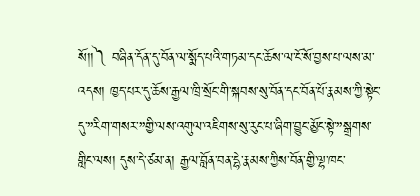སོ།།༽ བཞིན་དོན་དུ་བོན་ལ་སྨོད་པའི་གཏམ་དང་ཆོས་ལ་ངོ་སོ་བྱས་པ་ལས་མ་འདས། ཁྱད་པར་དུ་ཆོས་རྒྱལ་ཁྲི་སྲོང་གི་སྐབས་སུ་བོན་དང་བོན་པོ་རྣམས་ཀྱི་སྟེང་དུ་”རིག་གསར་”གྱི་ལས་འགུལ་འཇིགས་སུ་རུང་པ་ཞིག་བྱུང་མྱོང་སྟེ་”སྒྲགས་གླིང་ལས། དུས་དེ་ཙམ་ན། རྒྱལ་བློན་བན་དྷེ་རྣམས་ཀྱིས་བོན་གྱི་ལྷ་ཁང་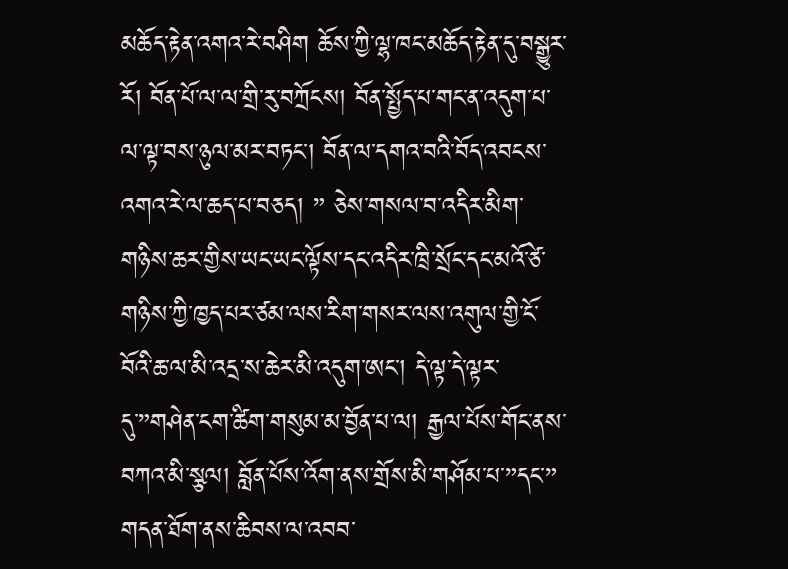མཆོད་རྟེན་འགའ་རེ་བཤིག ཆོས་ཀྱི་ལྷ་ཁང་མཆོད་རྟེན་དུ་བསྒྱུར་རོ། བོན་པོ་ལ་ལ་གྲི་རུ་བཀྲོངས། བོན་སྤྱོད་པ་གང་ན་འདུག་པ་ལ་ལྟ་བས་ཉུལ་མར་བཏང་། བོན་ལ་དགའ་བའི་བོད་འབངས་འགའ་རེ་ལ་ཆད་པ་བཅད། ” ཅེས་གསལ་བ་འདིར་མིག་གཉིས་ཆར་གྱིས་ཡང་ཡང་ལྟོས་དང་འདིར་ཁྲི་སྲོང་དང་མའོ་ཙེ་གཉིས་ཀྱི་ཁྱད་པར་ཙམ་ལས་རིག་གསར་ལས་འགུལ་གྱི་ངོ་བོའི་ཆ་ལ་མི་འདྲ་ས་ཆེར་མི་འདུག་ཨང་། དེ་ལྟ་དེ་ལྟར་དུ་”གཤེན་ངག་ཚིག་གསུམ་མ་བྱོན་པ་ལ། རྒྱལ་པོས་གོང་ནས་བཀའ་མི་སྩལ། བློན་པོས་འོག་ནས་གྲོས་མི་གཤོམ་པ་”དང་” གདན་ཐོག་ནས་ཆིབས་ལ་འབབ་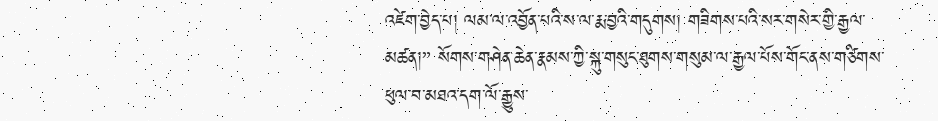འཛེག་བྱེད་པ། ལམ་ལ་འབྱོན་པའི་ས་ལ་རྨ་བྱའི་གདུགས། གཟིགས་པའི་སར་གསེར་གྱི་རྒྱལ་མཚན།” སོགས་གཤེན་ཆེན་རྣམས་ཀྱི་སྐུ་གསུང་ཐུགས་གསུམ་ལ་རྒྱལ་པོས་གོང་ནས་གཙིགས་ཕུལ་བ་མཐའ་དག་ལོ་རྒྱུས་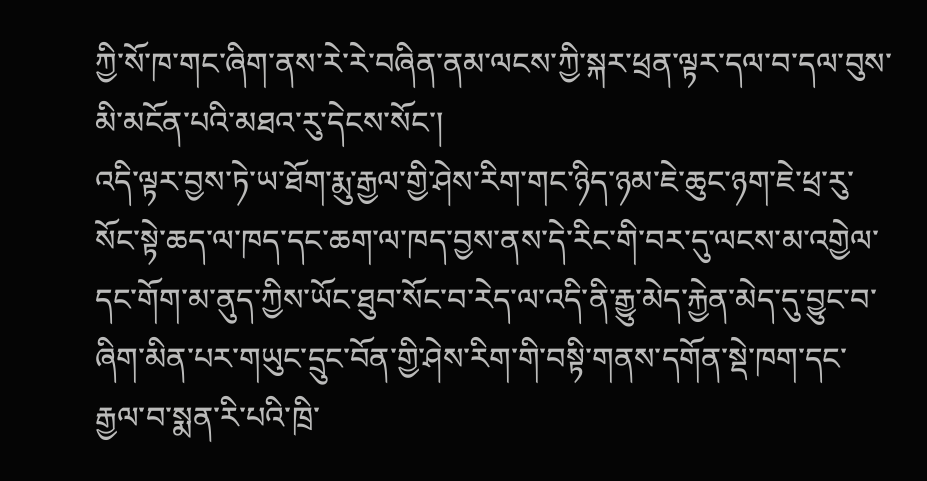ཀྱི་སོ་ཁ་གང་ཞིག་ནས་རེ་རེ་བཞིན་ནམ་ལངས་ཀྱི་སྐར་ཕྲན་ལྟར་དལ་བ་དལ་བུས་མི་མངོན་པའི་མཐའ་རུ་དེངས་སོང་།
འདི་ལྟར་བྱས་ཏེ་ཡ་ཐོག་རྨུ་རྒྱལ་གྱི་ཤེས་རིག་གང་ཉིད་ཉམ་ཇེ་ཆུང་ཉག་ཇེ་ཕྲ་རུ་སོང་སྟེ་ཆད་ལ་ཁད་དང་ཆག་ལ་ཁད་བྱས་ནས་དེ་རིང་གི་བར་དུ་ལངས་མ་འགྱེལ་དང་གོག་མ་ནུད་ཀྱིས་ཡོང་ཐུབ་སོང་བ་རེད་ལ་འདི་ནི་རྒྱུ་མེད་རྐྱེན་མེད་དུ་བྱུང་བ་ཞིག་མིན་པར་གཡུང་དྲུང་བོན་གྱི་ཤེས་རིག་གི་བསྟི་གནས་དགོན་སྡེ་ཁག་དང་རྒྱལ་བ་སྨན་རི་པའི་ཁྲི་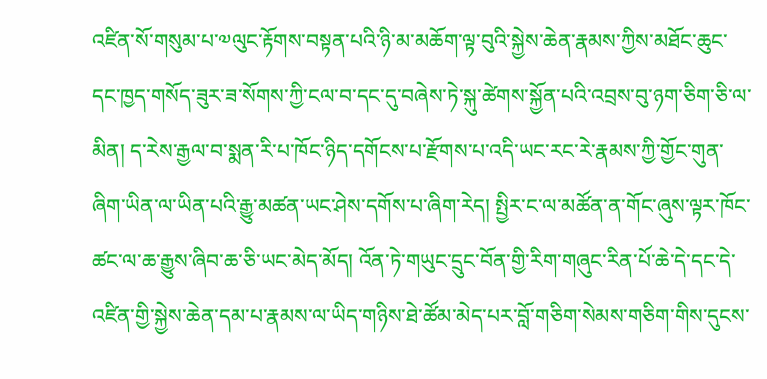འཛིན་སོ་གསུམ་པ་༧ལུང་རྟོགས་བསྟན་པའི་ཉི་མ་མཆོག་ལྟ་བུའི་སྐྱེས་ཆེན་རྣམས་ཀྱིས་མཐོང་ཆུང་དང་ཁྱད་གསོད་ཟུར་ཟ་སོགས་ཀྱི་ངལ་བ་དང་དུ་བཞེས་ཏེ་སྐུ་ཚེགས་སྐྱོན་པའི་འབྲས་བུ་ཉག་ཅིག་ཅི་ལ་མིན། ད་རེས་རྒྱལ་བ་སྨན་རི་པ་ཁོང་ཉིད་དགོངས་པ་རྫོགས་པ་འདི་ཡང་རང་རེ་རྣམས་ཀྱི་གྱོང་གུན་ཞིག་ཡིན་ལ་ཡིན་པའི་རྒྱུ་མཚན་ཡང་ཤེས་དགོས་པ་ཞིག་རེད། སྤྱིར་ང་ལ་མཚོན་ན་གོང་ཞུས་ལྟར་ཁོང་ཚང་ལ་ཆ་རྒྱུས་ཞིབ་ཆ་ཅི་ཡང་མེད་མོད། འོན་ཏེ་གཡུང་དྲུང་བོན་གྱི་རིག་གཞུང་རིན་པོ་ཆེ་དེ་དང་དེ་འཛིན་གྱི་སྐྱེས་ཆེན་དམ་པ་རྣམས་ལ་ཡིད་གཉིས་ཐེ་ཚོམ་མེད་པར་བློ་གཅིག་སེམས་གཅིག་གིས་དུངས་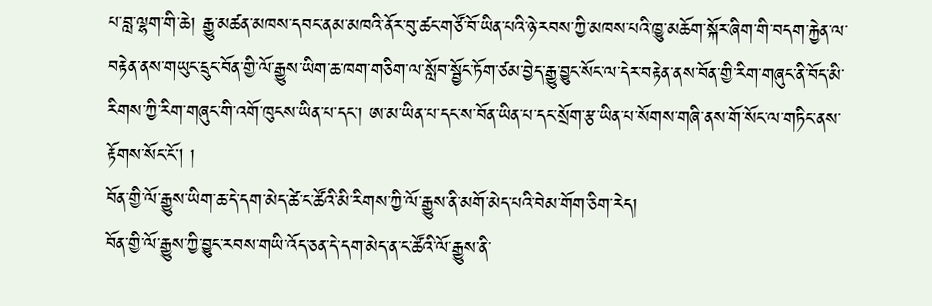པ་བླ་ལྷག་གི་ཆེ། རྒྱུ་མཚན་མཁས་དབང་ནམ་མཁའི་ནོར་བུ་ཚང་གཙོ་བོ་ཡིན་པའི་ཉེ་རབས་ཀྱི་མཁས་པའི་ཁྱུ་མཆོག་སྐོར་ཞིག་གི་བདག་རྐྱེན་ལ་བརྟེན་ནས་གཡུང་དྲུང་བོན་གྱི་ལོ་རྒྱུས་ཡིག་ཆ་ཁག་གཅིག་ལ་སློབ་སྦྱོང་ཏོག་ཙམ་བྱེད་རྒྱུ་བྱུང་སོང་ལ་དེར་བརྟེན་ནས་བོན་གྱི་རིག་གཞུང་ནི་བོད་མི་རིགས་ཀྱི་རིག་གཞུང་གི་འགོ་ཁུངས་ཡིན་པ་དང་། ཨ་མ་ཡིན་པ་དང་ས་བོན་ཡིན་པ་དང་སྲོག་རྩ་ཡིན་པ་སོགས་གཞི་ནས་གོ་སོང་ལ་གཏིང་ནས་རྟོགས་སོང་ངོ། །
བོན་གྱི་ལོ་རྒྱུས་ཡིག་ཆ་དེ་དག་མེད་ཚེ་ང་ཚོའི་མི་རིགས་ཀྱི་ལོ་རྒྱུས་ནི་མགོ་མེད་པའི་བེམ་གོག་ཅིག་རེད།
བོན་གྱི་ལོ་རྒྱུས་ཀྱི་བྱུང་རབས་གཡི་འོད་ཅན་དེ་དག་མེད་ན་ང་ཚོའི་ལོ་རྒྱུས་ནི་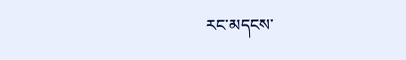རང་མདངས་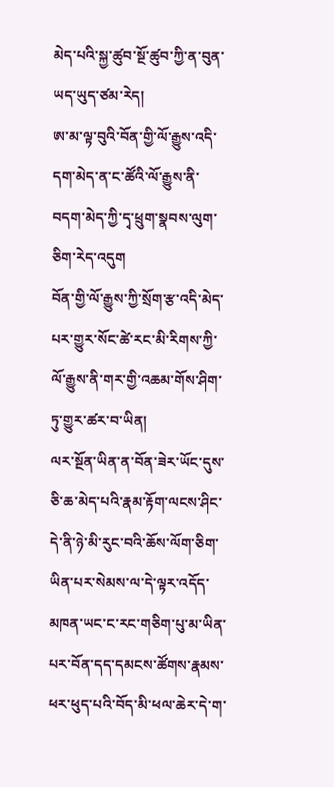མེད་པའི་སྐྱ་ཚུབ་སྔོ་ཚུབ་ཀྱི་ན་བུན་ཡད་ཡུད་ཙམ་རེད།
ཨ་མ་ལྟ་བུའི་བོན་གྱི་ལོ་རྒྱུས་འདི་དག་མེད་ན་ང་ཚོའི་ལོ་རྒྱུས་ནི་བདག་མེད་ཀྱི་དྭ་ཕྲུག་སྣབས་ལུག་ཅིག་རེད་འདུག
བོན་གྱི་ལོ་རྒྱུས་ཀྱི་སྲོག་རྩ་འདི་མེད་པར་གྱུར་སོང་ཚེ་རང་མི་རིགས་ཀྱི་ལོ་རྒྱུས་ནི་གར་གྱི་འཆམ་གོས་ཤིག་ཏུ་གྱུར་ཚར་བ་ཡིན།
ལར་སྔོན་ཡིན་ན་བོན་ཟེར་ཡོང་དུས་ཅི་ཆ་མེད་པའི་རྣམ་རྟོག་ལངས་ཤིང་དེ་ནི་ཉེ་མི་རུང་བའི་ཆོས་ལོག་ཅིག་ཡིན་པར་སེམས་ལ་དེ་ལྟར་འདོད་མཁན་ཡང་ང་རང་གཅིག་པུ་མ་ཡིན་པར་བོན་དད་དམངས་ཚོགས་རྣམས་ཕར་ཕུད་པའི་བོད་མི་ཕལ་ཆེར་དེ་ག་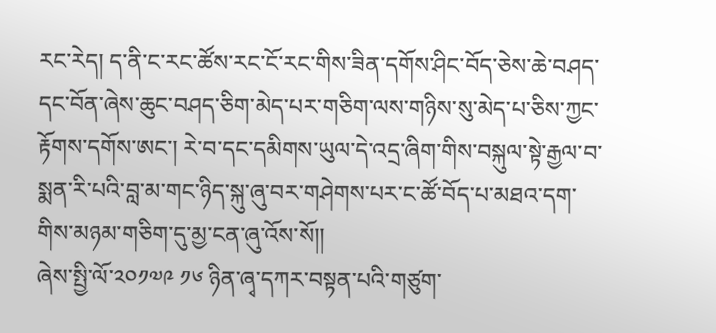རང་རེད། ད་ནི་ང་རང་ཚོས་རང་ངོ་རང་གིས་ཟིན་དགོས་ཤིང་བོད་ཅེས་ཆེ་བཤད་དང་བོན་ཞེས་ཆུང་བཤད་ཅིག་མེད་པར་གཅིག་ལས་གཉིས་སུ་མེད་པ་ཅིས་ཀྱང་རྟོགས་དགོས་ཨང་། རེ་བ་དང་དམིགས་ཡུལ་དེ་འདྲ་ཞིག་གིས་བསྐུལ་སྟེ་རྒྱལ་བ་སྨན་རི་པའི་བླ་མ་གང་ཉིད་སྐུ་ཞུ་བར་གཤེགས་པར་ང་ཚོ་བོད་པ་མཐའ་དག་གིས་མཉམ་གཅིག་དུ་མྱ་ངན་ཞུ་འོས་སོ།།
ཞེས་སྤྱི་ལོ་༢༠༡༧༩ ༡༦ ཉིན་ཞྭ་དཀར་བསྟན་པའི་གཙུག་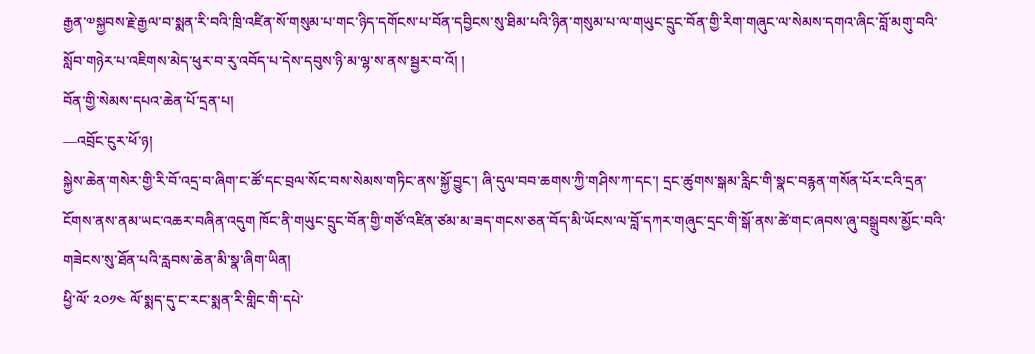རྒྱན་༧སྐྱབས་རྗེ་རྒྱལ་བ་སྨན་རི་བའི་ཁྲི་འཛིན་སོ་གསུམ་པ་གང་ཉིད་དགོངས་པ་བོན་དབྱིངས་སུ་ཐིམ་པའི་ཉིན་གསུམ་པ་ལ་གཡུང་དྲུང་བོན་གྱི་རིག་གཞུང་ལ་སེམས་དགའ་ཞིང་བློ་མགུ་བའི་སློབ་གཉེར་པ་འཇིགས་མེད་ཕུར་བ་རུ་འབོད་པ་དེས་དབུས་ཉི་མ་ལྷ་ས་ནས་སྦྱར་བ་འོ། །
བོན་གྱི་སེམས་དཔའ་ཆེན་པོ་དྲན་པ།
—འབྲོང་ངུར་ཕོ་ཉ།
སྐྱེས་ཆེན་གསེར་གྱི་རི་བོ་འདྲ་བ་ཞིག་ང་ཚོ་དང་བྲལ་སོང་བས་སེམས་གཏིང་ནས་སྐྱོ་བྱུང་། ཞི་དུལ་བབ་ཆགས་ཀྱི་གཤིས་ཀ་དང་། དྲང་ཚུགས་སྒམ་རླིང་གི་སྣང་བརྙན་གསོན་པོར་ངའི་དྲན་ངོགས་ནས་ནམ་ཡང་འཆར་བཞིན་འདུག ཁོང་ནི་གཡུང་དྲུང་བོན་གྱི་གཙོ་འཛིན་ཙམ་མ་ཟད་གངས་ཅན་བོད་མི་ཡོངས་ལ་བློ་དཀར་གཞུང་དྲང་གི་སྒོ་ནས་ཚེ་གང་ཞབས་ཞུ་བསྒྲུབས་མྱོང་བའི་གཟེངས་སུ་ཐོན་པའི་རླབས་ཆེན་མི་སྣ་ཞིག་ཡིན།
ཕྱི་ལོ་ ༢༠༡༤ ལོ་སྨད་དུ་ང་རང་སྨན་རི་གླིང་གི་དཔེ་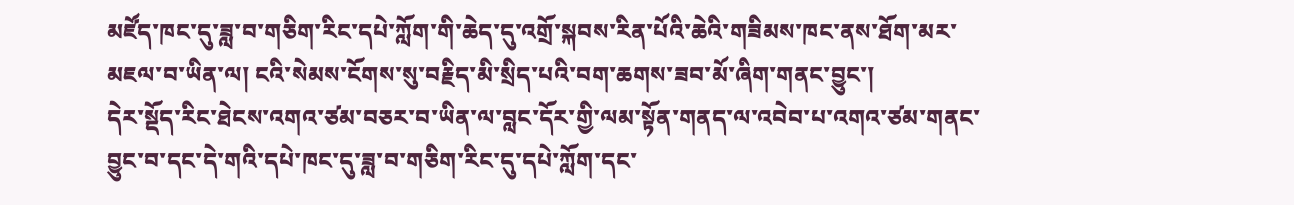མཛོད་ཁང་དུ་ཟླ་བ་གཅིག་རིང་དཔེ་ཀློག་གི་ཆེད་དུ་འགྲོ་སྐབས་རིན་པོའི་ཆེའི་གཟིམས་ཁང་ནས་ཐོག་མར་མཇལ་བ་ཡིན་ལ། ངའི་སེམས་ངོགས་སུ་བརྗིད་མི་སྲིད་པའི་བག་ཆགས་ཟབ་མོ་ཞིག་གནང་བྱུང་།
དེར་སྡོད་རིང་ཐེངས་འགའ་ཙམ་བཅར་བ་ཡིན་ལ་བླང་དོར་གྱི་ལམ་སྟོན་གནད་ལ་འབེབ་པ་འགའ་ཙམ་གནང་བྱུང་བ་དང་དེ་གའི་དཔེ་ཁང་དུ་ཟླ་བ་གཅིག་རིང་དུ་དཔེ་ཀློག་དང་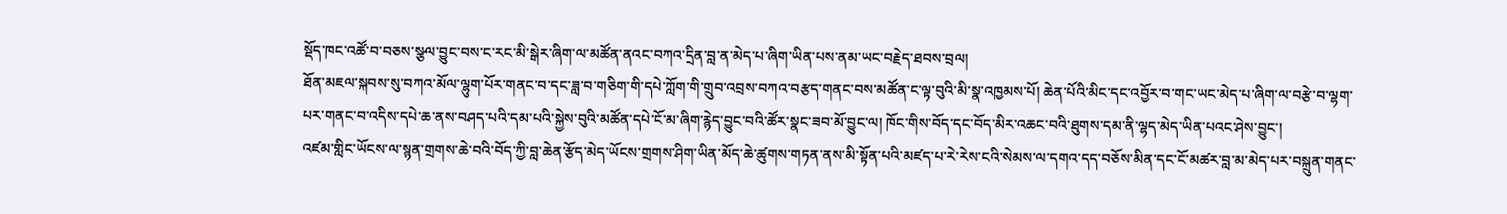སྡོད་ཁང་འཚོ་བ་བཅས་སྩལ་བྱུང་བས་ང་རང་མི་སྒེར་ཞིག་ལ་མཚོན་ནའང་བཀའ་དྲིན་བླ་ན་མེད་པ་ཞིག་ཡིན་པས་ནམ་ཡང་བརྗེད་ཐབས་བྲལ།
ཐོན་མཇལ་སྐབས་སུ་བཀའ་མོལ་ལྷུག་པོར་གནང་བ་དང་ཟླ་བ་གཅིག་གི་དཔེ་ཀློག་གི་གྲུབ་འབྲས་བཀའ་བརྩད་གནང་བས་མཚོན་ང་ལྟ་བུའི་མི་སྣ་འཁྱམས་པོ། ཆེན་པོའི་མིང་དང་འབྱོར་བ་གང་ཡང་མེད་པ་ཞིག་ལ་བརྩེ་བ་ལྷག་པར་གནང་བ་འདིས་དཔེ་ཆ་ནས་བཤད་པའི་དམ་པའི་སྐྱེས་བུའི་མཚོན་དཔེ་ངོ་མ་ཞིག་རྙེད་བྱུང་བའི་ཚོར་སྣང་ཟབ་མོ་བྱུང་ལ། ཁོང་གིས་བོད་དང་བོད་མིར་འཆང་བའི་ཐུགས་དམ་ནི་ལྷད་མེད་ཡིན་པའང་ཤེས་བྱུང་།
འཛམ་གླིང་ཡོངས་ལ་སྙན་གྲགས་ཆེ་བའི་བོད་ཀྱི་བླ་ཆེན་རྩོད་མེད་ཡོངས་གྲགས་ཤིག་ཡིན་མོད་ཆེ་ཚུགས་གཏན་ནས་མི་སྟོན་པའི་མཛད་པ་རེ་རེས་ངའི་སེམས་ལ་དགའ་དད་བཅོས་མིན་དང་ངོ་མཚར་བླ་མ་མེད་པར་བསྐྲུན་གནང་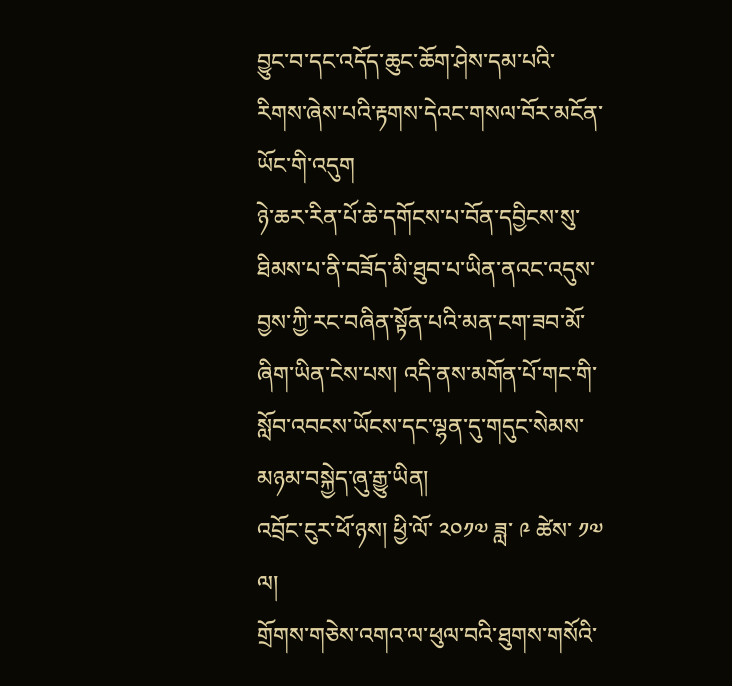བྱུང་བ་དང་འདོད་ཆུང་ཆོག་ཤེས་དམ་པའི་རིགས་ཞེས་པའི་རྟགས་དེའང་གསལ་བོར་མངོན་ཡོང་གི་འདུག
ཉེ་ཆར་རིན་པོ་ཆེ་དགོངས་པ་བོན་དབྱིངས་སུ་ཐིམས་པ་ནི་བཟོད་མི་ཐུབ་པ་ཡིན་ནའང་འདུས་བྱས་ཀྱི་རང་བཞིན་སྟོན་པའི་མན་ངག་ཟབ་མོ་ཞིག་ཡིན་ངེས་པས། འདི་ནས་མགོན་པོ་གང་གི་སློབ་འབངས་ཡོངས་དང་ལྷན་དུ་གདུང་སེམས་མཉམ་བསྐྱེད་ཞུ་རྒྱུ་ཡིན།
འབྲོང་ངུར་ཕོ་ཉས། ཕྱི་ལོ་ ༢༠༡༧ ཟླ་ ༩ ཚེས་ ༡༧ ལ།
གྲོགས་གཅེས་འགའ་ལ་ཕུལ་བའི་ཐུགས་གསོའི་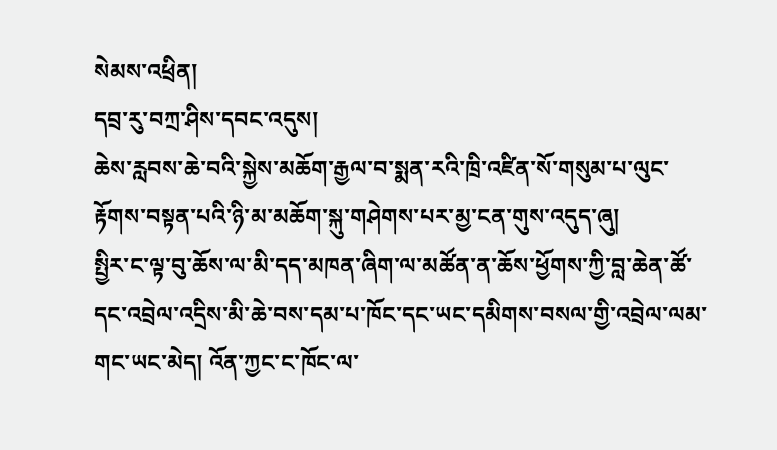སེམས་འཕྲིན།
དབྲ་རུ་བཀྲ་ཤིས་དབང་འདུས།
ཆེས་རླབས་ཆེ་བའི་སྐྱེས་མཆོག་རྒྱལ་བ་སྨན་རའི་ཁྲི་འཛིན་སོ་གསུམ་པ་ལུང་རྟོགས་བསྟན་པའི་ཉི་མ་མཆོག་སྐུ་གཤེགས་པར་མྱ་ངན་གུས་འདུད་ཞུ།
སྤྱིར་ང་ལྟ་བུ་ཆོས་ལ་མི་དད་མཁན་ཞིག་ལ་མཚོན་ན་ཆོས་ཕྱོགས་ཀྱི་བླ་ཆེན་ཚོ་དང་འབྲེལ་འདྲིས་མི་ཆེ་བས་དམ་པ་ཁོང་དང་ཡང་དམིགས་བསལ་གྱི་འབྲེལ་ལམ་གང་ཡང་མེད། འོན་ཀྱང་ང་ཁོང་ལ་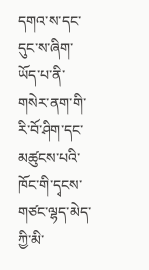དགའ་ས་དང་དུང་ས་ཞིག་ཡོད་པ་ནི་གསེར་ནག་གི་རི་བོ་ཤིག་དང་མཚུངས་པའི་ཁོང་གི་དྭངས་གཙང་ལྷད་མེད་ཀྱི་མི་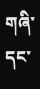གཞི་དང་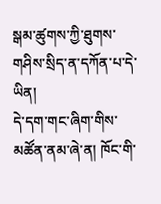སྒམ་ཚུགས་ཀྱི་ཐུགས་གཤིས་སྲིད་ན་དཀོན་པ་དེ་ཡིན།
དེ་དག་གང་ཞིག་གིས་མཚོན་ནམ་ཞེ་ན། ཁོང་གི་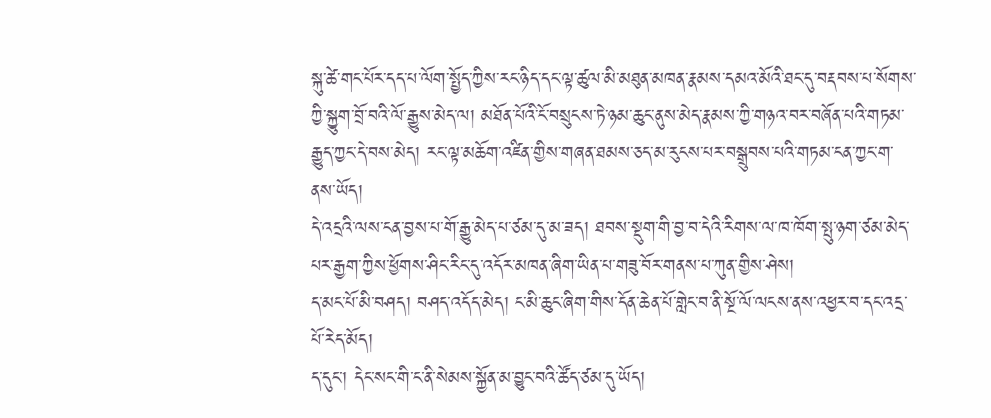སྐུ་ཚེ་གང་པོར་དད་པ་ལོག་སྤྱོད་ཀྱིས་རང་ཉིད་དང་ལྟ་ཚུལ་མི་མཐུན་མཁན་རྣམས་དམའ་མོའི་ཐང་དུ་བརྡབས་པ་སོགས་ཀྱི་སྐྱུག་བྲོ་བའི་ལོ་རྒྱུས་མེད་ལ། མཐོན་པོའི་ངོ་བསྲུངས་ཏེ་ཉམ་ཆུང་ནུས་མེད་རྣམས་ཀྱི་གཉའ་བར་བཞོན་པའི་གཏམ་རྒྱུད་ཀྱང་དེ་བས་མེད། རང་ལྟ་མཆོག་འཛིན་གྱིས་གཞན་ཐམས་ཅད་མ་རུངས་པར་བསྒྲུབས་པའི་གཏམ་ངན་ཀྱང་ག་ནས་ཡོད།
དེ་འདྲའི་ལས་ངན་བྱས་པ་གོ་རྒྱུ་མེད་པ་ཙམ་དུ་མ་ཟད། ཐབས་སྡུག་གི་བྱ་བ་དེའི་རིགས་ལ་ཁ་ཁོག་སྤུ་ཉག་ཙམ་མེད་པར་རྒྱག་ཀྱིས་ཕྱོགས་ཤིང་རིང་དུ་འདོར་མཁན་ཞིག་ཡིན་པ་གཟུ་བོར་གནས་པ་ཀུན་གྱིས་ཤེས།
ད་མང་པོ་མི་བཤད། བཤད་འདོད་མེད། ང་མི་ཆུང་ཞིག་གིས་དོན་ཆེན་པོ་གླེང་བ་ནི་སྔོ་ལོ་ལངས་ནས་འཕྱར་བ་དང་འདྲ་པོ་རེད་མོད།
ད་དུང་། དེང་སང་གི་ང་ནི་སེམས་སྐྱོན་མ་བྱུང་བའི་ཚོད་ཙམ་དུ་ཡོད།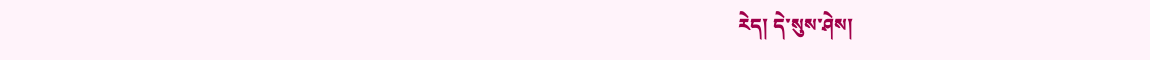རེད། དེ་སུས་ཤེས།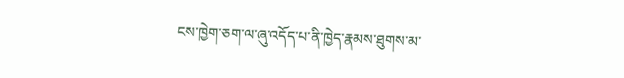ངས་ཁྱེག་ཅག་ལ་ཞུ་འདོད་པ་ནི་ཁྱེད་རྣམས་ཐུགས་མ་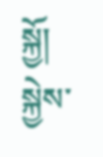སྐྱོ། སྐྱེས་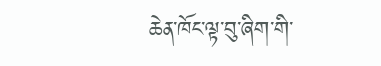ཆེན་ཁོང་ལྟ་བུ་ཞིག་གི་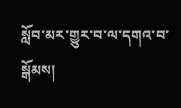སློབ་མར་གྱུར་བ་ལ་དགའ་བ་སྒོམས།